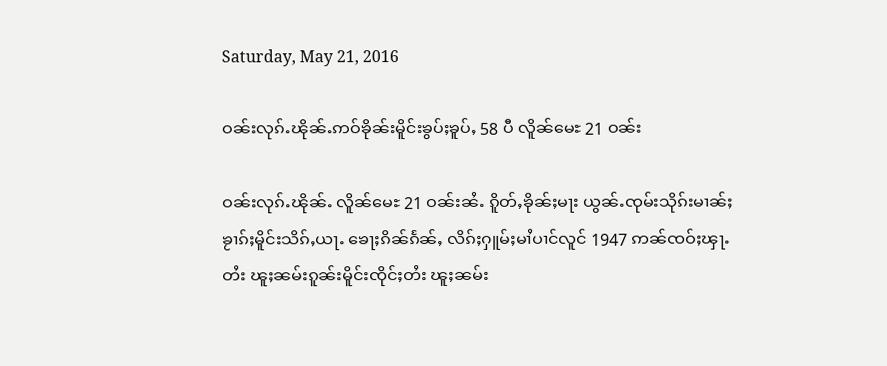Saturday, May 21, 2016

ဝၼ်းလုၵ်ႉၽိုၼ်ႉဢဝ်ၶိုၼ်းမိူင်းၶွပ်ႈၶူပ်ႇ 58 ပီ လိူၼ်မေႊ 21 ဝၼ်း

ဝၼ်းလုၵ်ႉၽိုၼ်ႉ လိူၼ်မေႊ 21 ဝၼ်းၼႆႉ ၵိူတ်ႇၶိုၼ်ႈမႃး ယွၼ်ႉၸုမ်းသိုၵ်းမၢၼ်ႈ ၶႂၢၵ်ႈမိူင်းသိၵ်ႇယႃႉ ၶေႃႈၵိၼ်ၵႅၼ်ႇ လိၵ်ႈႁူမ်ႈမၢႆပၢင်လူင် 1947 ဢၼ်ၸဝ်ႈၾႃႉတႆး ၽူႈၼမ်းၵူၼ်းမိူင်းၸိုင်ႈတႆး ၽူႈၼမ်း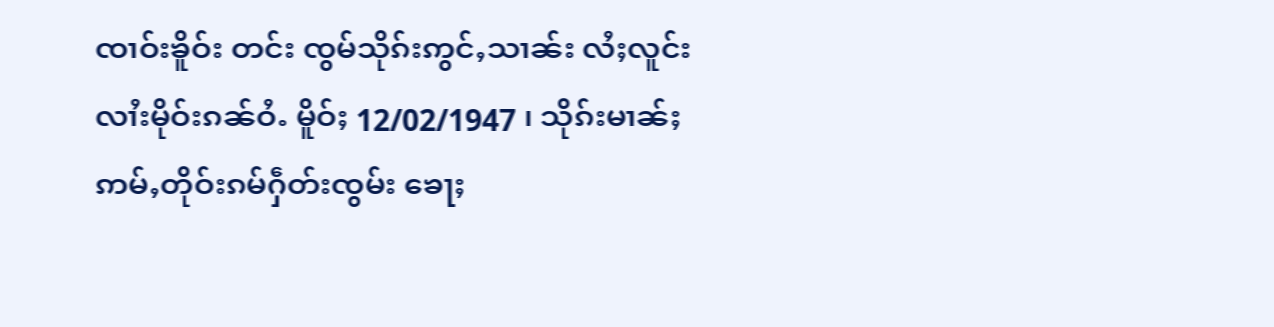ၸၢဝ်းၶိူဝ်း တင်း ၸွမ်သိုၵ်းဢွင်ႇသၢၼ်း လႆႈလူင်းလၢႆးမိုဝ်းၵၼ်ဝႆႉ မိူဝ်ႈ 12/02/1947 ၊ သိုၵ်းမၢၼ်ႈ ဢမ်ႇတိုဝ်းၵမ်ႁဵတ်းၸွမ်း ၶေႃႈ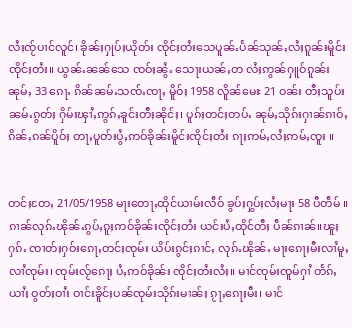လႆႈၸႂ်ပၢင်လူင်၊ ၶိုၼ်ႈႁုပ်ႈယိုတ်း ၸိုင်ႈတႆးသေပူၼ်ႉပႅၼ်သုၼ်ႇလႆႈၵူၼ်းမိူင်း ၸိုင်ႈတႆး။ ယွၼ်ႉၼၼ်သေ ၸဝ်ႈၼွႆႉ သေႃးယၼ်ႇတ လႆႈဢွၼ်ႁူဝ်ၵူၼ်းၼုမ်ႇ 33 ၵေႃႉ ၵိၼ်ၼမ်ႉသၸ်ႉၸႃႇ မိူဝ်ႈ 1958 လိူၼ်မေႊ 21 ဝၼ်း တီႈသူပ်းၼမ်ႉၵွတ်ႈ ႁိမ်းၾၢႆႇဢွၵ်ႇၶူင်းတီႈၼိုင်ႈ၊ ပူၵ်ႈတင်ႈတပ်ႉ ၼုမ်ႇသိုၵ်းႁၢၼ်ၵၢဝ်ႇၵိၼ်ႇၵၼ်ပိူဝ်ႈ တႃႇပူတ်းပွႆႇဢဝ်ၶိုၼ်းမိူင်းၸိုင်ႈတႆး ၵႃႈဢမ်ႇလႆႈဢမ်ႇၸူး ။


တင်ႈတႄႇ 21/05/1958 မႃးတေႃႇထိုင်ယၢမ်းလဵဝ် ၶွပ်ႈႁွပ်ႈလႆႈမႃး 58 ပီတဵမ် ။ ၵၢၼ်လုၵ်ႉၽိုၼ်ႉၵွပ်ႇၵူႈဢဝ်ၶိုၼ်းၸိုင်ႈတႆး ယင်းပႆႇထိုင်တီႈ ပဵၼ်ၵၢၼ်။ၽူႈႁၵ်ႉ ၸၢတ်ႈႁဝ်းၵေႃႇတင်ႈၸုမ်း ယိပ်းၵွင်ႈၵၢင်ႇ လုၵ်ႉၽိုၼ်ႉ မႃးၵေႃႈမီးလၢႆမူႇလၢႆၸုမ်း၊ ၸုမ်းလႂ်ၵေႃႈ ပႆႇဢဝ်ၶိုၼ်း ၸိုင်ႈတႆးလႆႈ။ မၢင်ၸုမ်းၸူမ်ႁၢႆ တႅၵ်ႇယၢႆႈ ဝွတ်ႈဝၢႆး ဝၢင်းၶိူင်ႈပၼ်ၸုမ်းသိုၵ်းမၢၼ်ႈ ၵႂႃႇၵေႃႈမီး၊ မၢင်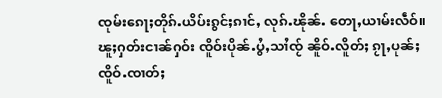ၸုမ်းၵေႃႈတိုၵ်ႉယိပ်းၵွင်ႈၵၢင်ႇ လုၵ်ႉၽိုၼ်ႉ တေႃႇယၢမ်းလဵဝ်။ ၽူႈႁတ်းငၢၼ်ႁဝ်း ၸိူဝ်းပိုၼ်ႉပွႆႇသၢႆၸႂ် ၼိူဝ်ႉလိူတ်ႈ ၵႂႃႇပုၼ်ႈၸိူဝ်ႉၸၢတ်ႈ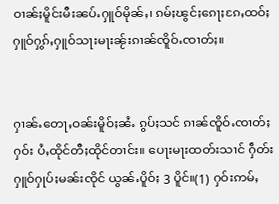ဝၢၼ်ႈမိူင်းမီးၼပ်ႉႁူဝ်မိုၼ်ႇ၊ ၵမ်ႈၽွင်ႈၵေႃႈၵႄႇထဝ်ႈ ႁူဝ်ႁွၵ်ႇႁူဝ်သႃးမႃးၼႂ်းၵၢၼ်ၸိူဝ်ႉၸၢတ်ႈ။


ႁၢၼ်ႉတေႃႇဝၼ်းမိူဝ်ႈၼႆႉ ၵွပ်ႈသင် ၵၢၼ်ၸိူဝ်ႉၸၢတ်ႈႁဝ်း ပႆႇထိုင်တီႈထိုင်တၢင်း။ ပေႃးမႃးထတ်းသၢင် ႁဵတ်းႁူဝ်ႁုပ်ႈမၼ်းၸိုင် ယွၼ်ႉပိူဝ်ႈ 3 ပိူင်။(1) ႁဝ်းဢမ်ႇ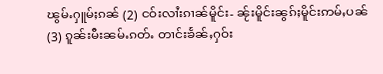ၽွမ်ႉႁူမ်ႈၵၼ် (2) ငဝ်းလၢႆးၵၢၼ်မိူင်း- ၼႂ်းမိူင်းၼွၵ်ႈမိူင်းဢမ်ႇပၼ် (3) ၵူၼ်းမီးၼမ်ႉၵတ်ႉ တၢင်းၶႅၼ်ႇႁဝ်း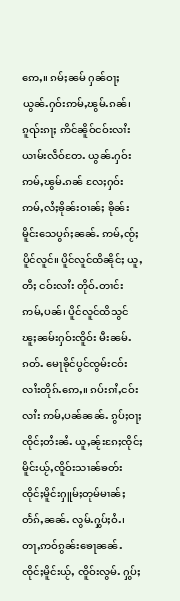ဢေႇ။ ၵမ်ႈၼမ် ႁၼ်ဝႃႈယွၼ်ႉႁဝ်းဢမ်ႇၽွမ်ႉၵၼ်၊ ၵူၺ်းၵႃႈ ဢိင်ၼိူဝ်ငဝ်းလၢႆး ယၢမ်းလဵဝ်တႄႉ ယွၼ်ႉႁဝ်း ဢမ်ႇၽွမ်ႉၵၼ် လႄႈႁဝ်းဢမ်ႇလႆႈၶိုၼ်းဝၢၼ်ႈ ၶိုၼ်းမိူင်းသေပွၵ်ႈၼၼ်ႉ ဢမ်ႇၸႂ်ႈပိူင်လူင်။ ပိူင်လူင်ထိၼိုင်ႈ ယူႇတီႈ ငဝ်းလၢႆး တိုဝ်ႉတၢင်း ဢမ်ႇပၼ်၊ ပိူင်လူင်ထိသွင် ၽူႈၼမ်းႁဝ်းၸိူဝ်း မီးၼမ်ႉၵတ်ႉ မေႃၶိုင်ပွင်ၸွမ်းငဝ်းလၢႆးတိုၵ်ႉဢေႇ။ ၵပ်းၵၢႆႇငဝ်းလၢႆး ဢမ်ႇပၼ်ၼၼ်ႉ ၵွပ်ႈဝႃႈ ၸိုင်ႈတႆးၼႆႉ ယူႇၼႂ်းၵႄႈၸိုင်ႈမိူင်းယႂ်ႇၸိူဝ်းသၢၼ်ၶတ်း ၸိုင်ႈမိူင်းႁူမ်ႈတုမ်မၢၼ်ႈ တႅၵ်ႇၼၼ်ႉ လွမ်ႉႁွပ်ႈဝႆႉ၊ တႃႇဢဝ်ၵွၼ်းၶေႃၼၼ်ႉ ၸိုင်ႈမိူင်းယႂ်ႇ ၸိူဝ်းလွမ်ႉ ႁွပ်ႈ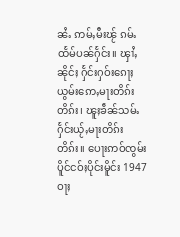ၼႆႉ ဢမ်ႇမီးၽႂ် ၵမ်ႉထႅမ်ပၼ်ႁႅင်း။ ၾၢႆႇၼိုင်ႈ ႁႅင်းႁဝ်းၵေႃႈ ယွမ်းဢေႇမႃးတိၵ်းတိၵ်း၊ ၽူႈၶဵၼ်သမ်ႉႁႅင်းယႂ်ႇမႃးတိၵ်းတိၵ်း။ ပေႃးဢဝ်ၸွမ်း ပိူင်ငဝ်ႈပိုင်းမိူင်း 1947 ဝႃႈ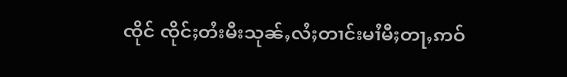ၸိုင် ၸိုင်ႈတႆးမီးသုၼ်ႇလႆႈတၢင်းမၢႆမီႈတႃႇဢဝ်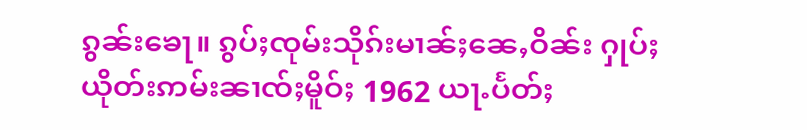ၵွၼ်းၶေႃ။ ၵွပ်ႈၸုမ်းသိုၵ်းမၢၼ်ႈၼေႇဝိၼ်း ႁုပ်ႈယိုတ်းဢမ်းၼၢၸ်ႈမိူဝ်ႈ 1962 ယႃႉပႅတ်ႈ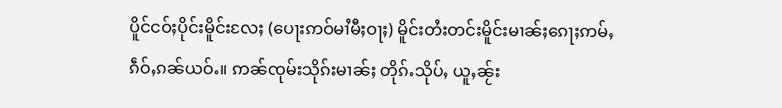ပိူင်ငဝ်ႈပိုင်းမိူင်းလႄႈ (ပေႃးဢဝ်မၢႆမီႈဝႃႈ) မိူင်းတႆးတင်းမိူင်းမၢၼ်ႈၵေႃႈဢမ်ႇၵဵဝ်ႇၵၼ်ယဝ်ႉ။ ဢၼ်ၸုမ်းသိုၵ်းမၢၼ်ႈ တိုၵ်ႉသိုပ်ႇ ယူႇၼႂ်း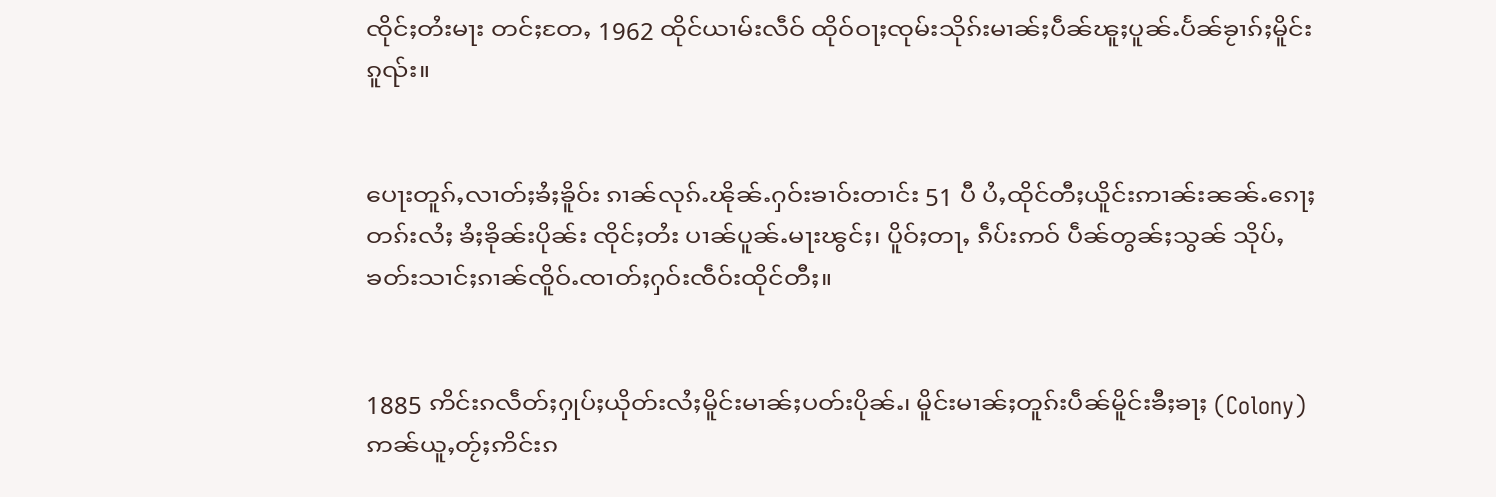ၸိုင်ႈတႆးမႃး တင်ႈတႄႇ 1962 ထိုင်ယၢမ်းလဵဝ် ထိုဝ်ဝႃႈၸုမ်းသိုၵ်းမၢၼ်ႈပဵၼ်ၽူႈပူၼ်ႉပႅၼ်ၶႂၢၵ်ႈမိူင်းၵူၺ်း။


ပေႃးတူၵ်ႇလၢတ်ႈၶႆႈၶိူဝ်း ၵၢၼ်လုၵ်ႉၽိုၼ်ႉႁဝ်းၶၢဝ်းတၢင်း 51 ပီ ပႆႇထိုင်တီႈယိူင်းဢၢၼ်းၼၼ်ႉၵေႃႈ တၵ်းလႆႈ ၶႆႈၶိုၼ်းပိုၼ်း ၸိုင်ႈတႆး ပၢၼ်ပူၼ်ႉမႃးၽွင်ႈ၊ ပိူဝ်ႈတႃႇ ၵဵပ်းဢဝ် ပဵၼ်တွၼ်ႈသွၼ် သိုပ်ႇၶတ်းသၢင်ႈၵၢၼ်ၸိူဝ်ႉၸၢတ်ႈႁဝ်းၸဵဝ်းထိုင်တီႈ။


1885 ဢိင်းၵလဵတ်ႈႁုပ်ႈယိုတ်းလႆႈမိူင်းမၢၼ်ႈပတ်းပိုၼ်ႉ၊ မိူင်းမၢၼ်ႈတူၵ်းပဵၼ်မိူင်းၶီႈၶႃႈ (Colony) ဢၼ်ယူႇတႂ်ႈဢိင်းၵ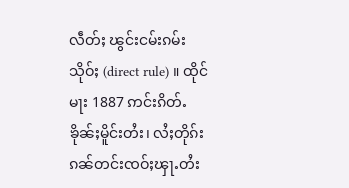လဵတ်ႈ ၽွင်းငမ်းၵမ်းသိုဝ်ႈ (direct rule) ။ ထိုင်မႃး 1887 ဢင်းၵိတ်ႉၶိုၼ်ႈမိူင်းတႆး၊ လႆႈတိုၵ်းၵၼ်တင်းၸဝ်ႈၾႃႉတႆး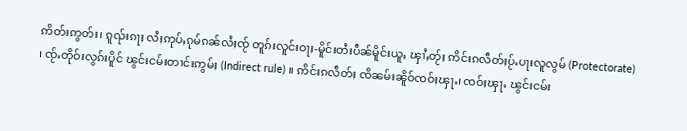ဢိတ်းဢွတ်း၊ ၵူၺ်းၵႃႈ လႆႈဢုပ်ႇၵုမ်ၵၼ်လႆႈၸႂ် တူၵ်းလူင်းဝႃႈ-မိူင်းတႆးပဵၼ်မိူင်းယူႇ ၾၢႆႇတႂ်ႈ ဢိင်းၵလဵတ်ႈပႂ်ႉပႃးလူလွမ် (Protectorate) ၊ ၸႂ်ႉတိုဝ်းလွၵ်းပိူင် ၽွင်းငမ်းတၢင်းဢွမ်ႈ (Indirect rule) ။ ဢိင်းၵလဵတ်ႈ ၸိၼမ်းၼိူဝ်ၸဝ်ႈၾႃႉ၊ ၸဝ်ႈၾႃႉ ၽွင်းငမ်း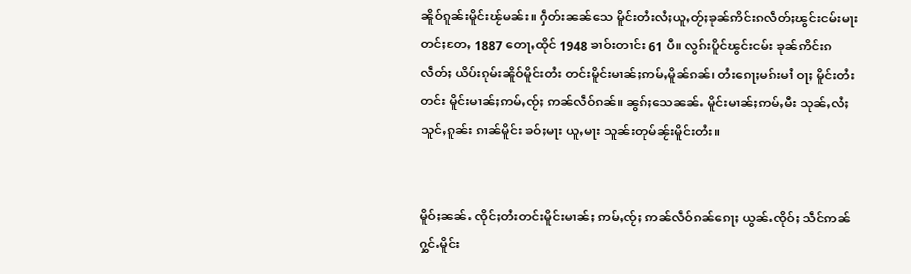ၼိူဝ်ၵူၼ်းမိူင်းၽႂ်မၼ်း။ ႁဵတ်းၼၼ်သေ မိူင်းတႆးလႆႈယူႇတႂ်ႈၶုၼ်ဢိင်းၵလဵတ်ႈၽွင်းငမ်းမႃးတင်ႈတႄႇ 1887 တေႃႇထိုင် 1948 ၶၢဝ်းတၢင်း 61 ပီ။ လွၵ်းပိူင်ၽွင်းငမ်း ၶုၼ်ဢိင်းၵလဵတ်ႈ ယိပ်းၵုမ်းၼိူဝ်မိူင်းတႆး တင်းမိူင်းမၢၼ်ႈဢမ်ႇမိူၼ်ၵၼ်၊ တႆးၵေႃႈမၵ်းမၢႆ ဝႃႈ မိူင်းတႆးတင်း မိူင်းမၢၼ်ႈဢမ်ႇၸႂ်ႈ ဢၼ်လဵဝ်ၵၼ်။ ၼွၵ်ႈသေၼၼ်ႉ မိူင်းမၢၼ်ႈဢမ်ႇမီး သုၼ်ႇလႆႈသူင်ႇၵူၼ်း ၵၢၼ်မိူင်း ၶဝ်ႈမႃး ယူႇမႃး သူၼ်းတုမ်ၼႂ်းမိူင်းတႆး။


မိူဝ်ႈၼၼ်ႉ ၸိုင်ႈတႆးတင်းမိူင်းမၢၼ်ႈ ဢမ်ႇၸႂ်ႈ ဢၼ်လဵဝ်ၵၼ်ၵေႃႈ ယွၼ်ႉၸိုဝ်ႈ သဵင်ဢၼ်ႁွင်ႉမိူင်း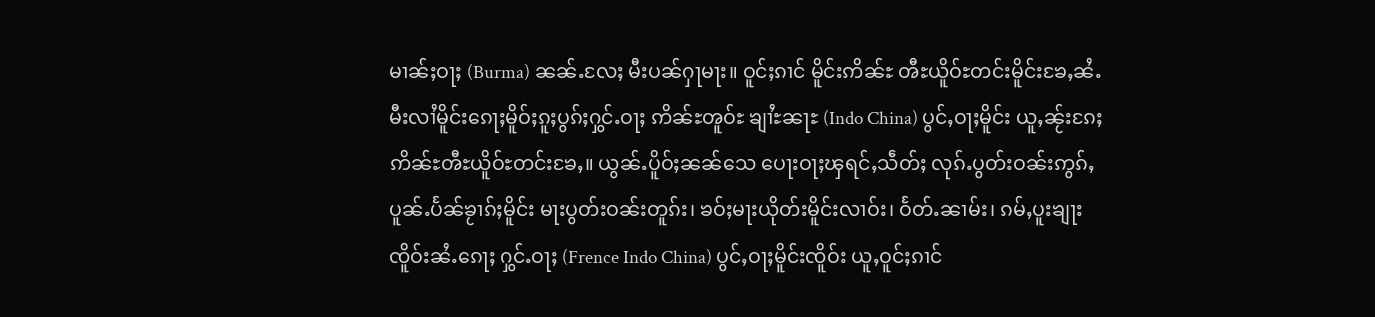မၢၼ်ႈဝႃႈ (Burma) ၼၼ်ႉလႄႈ မီးပၼ်ႁႃမႃး။ ဝူင်ႈၵၢင် မိူင်းဢိၼ်ႊ ၻီႊယိူဝ်ႊတင်းမိူင်းၶႄႇၼႆႉ မီးလၢႆမိူင်းၵေႃႈမိူဝ်ႈၵူႈပွၵ်ႈႁွင်ႉဝႃႈ ဢိၼ်ႊၻူဝ်ႊ ၶျၢႆႊၼႃႊ (Indo China) ပွင်ႇဝႃႈမိူင်း ယူႇၼႂ်းၵႄႈဢိၼ်ႊၻီႊယိူဝ်ႊတင်းၶႄႇ။ ယွၼ်ႉပိူဝ်ႈၼၼ်သေ ပေႃးဝႃႈၾရင်ႇသဵတ်ႈ လုၵ်ႉပွတ်းဝၼ်းဢွၵ်ႇပူၼ်ႉပႅၼ်ၶႂၢၵ်ႈမိူင်း မႃးပွတ်းဝၼ်းတူၵ်း၊ ၶဝ်ႈမႃးယိုတ်းမိူင်းလၢဝ်း၊ ဝႅတ်ႉၼၢမ်း၊ ၵမ်ႇပူးၶျႃး ၸိူဝ်းၼႆႉၵေႃႈ ႁွင်ႉဝႃႈ (Frence Indo China) ပွင်ႇဝႃႈမိူင်းၸိူဝ်း ယူႇဝူင်ႈၵၢင်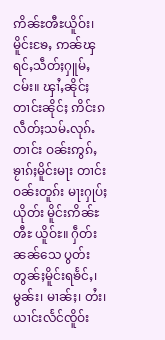ဢိၼ်ႊၻီႊယိူဝ်း၊ မိူင်းၶႄႇ ဢၼ်ၾရင်ႇသဵတ်ႈႁူမ်ႇငမ်း။ ၾၢႆႇၼိုင်ႈတၢင်းၼိုင်ႈ ဢိင်းၵလဵတ်ႈသမ်ႉလုၵ်ႉတၢင်း ဝၼ်းဢွၵ်ႇၶႂၢၵ်ႈမိူင်းမႃး တၢင်းဝၼ်းတူၵ်း မႃးႁုပ်ႈယိုတ်း မိူင်းဢိၼ်ႊၻီႊ ယိူဝ်ႊ။ ႁဵတ်းၼၼ်သေ ပွတ်းတွၼ်ႈမိူင်းရၶႅင်ႇ၊ မွၼ်း၊ မၢၼ်ႈ၊ တႆး၊ ယၢင်းလႅင်ၸိူဝ်း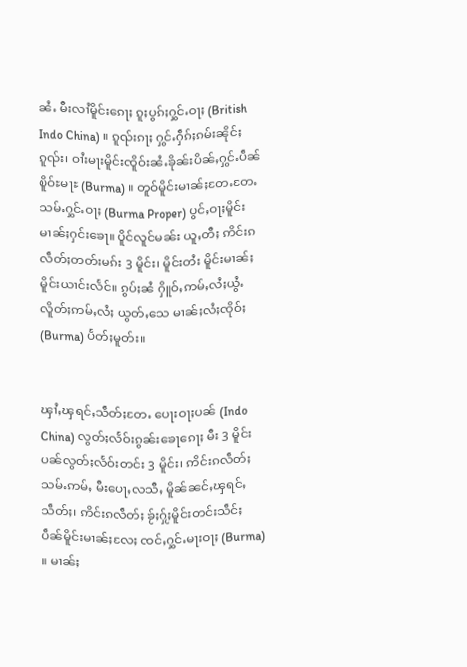ၼႆႉ မီးလၢႆမိူင်းၵေႃႈ ၵူႈပွၵ်ႈႁွင်ႉဝႃႈ (British Indo China) ။ ၵူၺ်းၵႃႈ ႁွင်ႉႁဵၵ်ႈၵမ်းၼိုင်ႈၵူၺ်း၊ ဝၢႆးမႃးမိူင်းၸိူဝ်းၼႆႉၶိုၼ်းပိၼ်ႇႁွင်ႉပဵၼ် ၿိူဝ်ႊမႃႊ (Burma) ။ တူဝ်မိူင်းမၢၼ်ႈတႄႉတႄႉ သမ်ႉႁွင်ႉဝႃႈ (Burma Proper) ပွင်ႇဝႃႈမိူင်းမၢၼ်ႈႁင်းၶေႃ။ ပိူင်လူင်မၼ်း ယူႇတီႈ ဢိင်းၵလဵတ်ႈတတ်းမၵ်း 3 မိူင်း၊ မိူင်းတႆး မိူင်းမၢၼ်ႈ မိူင်းယၢင်းလႅင်။ ၵွပ်ႈၼႆ ႁိူဝ်ႇဢမ်ႇလႆႈယွႆႉ လိူတ်ႈဢမ်ႇလႆႈ ယွတ်ႇသေ မၢၼ်ႈလႆႈၸိုဝ်ႈ (Burma) ပႅတ်ႈမူတ်း။


ၾၢႆႇၾရင်ႇသဵတ်ႈတႄႉ ပေႃးဝႃႈပၼ် (Indo China) လွတ်ႈလႅဝ်းၵွၼ်းၶေႃၵေႃႈ မီး 3 မိူင်း ပၼ်လွတ်ႈလႅဝ်းတင်း 3 မိူင်း၊ ဢိင်းၵလဵတ်ႈသမ်ႉဢမ်ႇ မီးပေႃႇလသီႇ မိူၼ်ၼင်ႇၾရင်ႇသဵတ်ႈ၊ ဢိင်းၵလဵတ်ႈ ၶႂ်ႈႁႂ်ႈမိူင်းတင်းသဵင်ႈ ပဵၼ်မိူင်းမၢၼ်ႈလႄႈ ၸင်ႇႁွင်ႉမႃးဝႃႈ (Burma) ။ မၢၼ်ႈ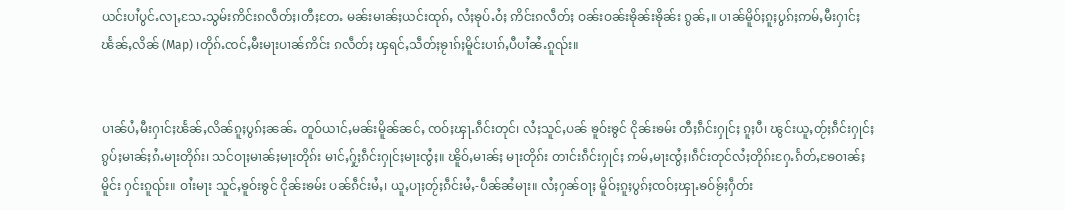ယင်းပၢႆပွင်ႉလႃႇသႄႉသွမ်းဢိင်းၵလဵတ်ႈ၊တီႈတႄႉ မၼ်းမၢၼ်ႈယင်းထုၵ်ႇ လႆႈၶုပ်ႉဝႆႈ ဢိင်းၵလဵတ်ႈ ဝၼ်းဝၼ်းၶိုၼ်းၶိုၼ်း ၵွၼ်ႇ။ ပၢၼ်မိူဝ်ႈၵူႈပွၵ်ႈဢမ်ႇမီးႁၢင်ႈၽႅၼ်ႇလိၼ် (Map) ၊တိုၵ်ႉၸင်ႇမီးမႃးပၢၼ်ဢိင်း ၵလဵတ်ႈ ၾရင်ႇသဵတ်ႈၶႂၢၵ်ႈမိူင်းပၢၵ်ႇပီပၢႆၼႆႉၵူၺ်း။


ပၢၼ်ပႆႇမီးႁၢင်ႈၽႅၼ်ႇလိၼ်ၵူႈပွၵ်ႈၼၼ်ႉ တူဝ်ယၢင်ႇမၼ်းမိူၼ်ၼင်ႇ ၸဝ်ႈၾႃႉၵဵင်းတုင်၊ လႆႈသူင်ႇပၼ် ၶူဝ်းၶွင် ငိုၼ်းၶမ်း တီႈၵဵင်းႁုင်ႈ ၵူႈပီ၊ ၽွင်းယူႇတႂ်ႈၵဵင်းႁုင်ႈ ၵွပ်ႈမၢၼ်ႈၵႆႉမႃးတိုၵ်း၊ သင်ဝႃႈမၢၼ်ႈမႃးတိုၵ်း မၢင်ႇႁႂ်ႈၵဵင်းႁုင်ႈမႃးၸွႆႈ။ ၽိူဝ်ႇမၢၼ်ႈ မႃးတိုၵ်း တၢင်းၵဵင်းႁုင်ႈ ဢမ်ႇမႃးၸွႆႈ၊ၵဵင်းတုင်လႆႈတိုၵ်းႁႄႉၵႅတ်ႇၶႄဝၢၼ်ႈ မိူင်း ႁင်းၵူၺ်း။ ဝၢႆးမႃး သူင်ႇၶူဝ်းၶွင် ငိုၼ်းၶမ်း ပၼ်ၵဵင်းမႆႇ၊ ယူႇပႃႈတႂ်ႈၵဵင်းမႆႇ-ပဵၼ်ၼႆမႃး။ လႆႈႁၼ်ဝႃႈ မိူဝ်ႈၵူႈပွၵ်ႈၸဝ်ႈၾႃႉၶဝ်ၶႂ်ႈႁဵတ်း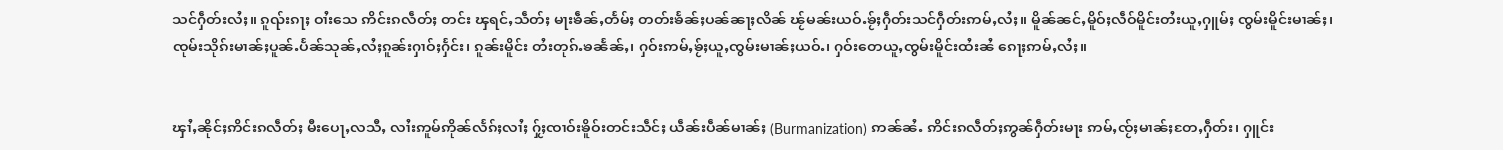သင်ႁဵတ်းလႆႈ။ ၵူၺ်းၵႃႈ ဝၢႆးသေ ဢိင်းၵလဵတ်ႈ တင်း ၾရင်ႇသဵတ်ႈ မႃးၶဵၼ်ႇတႅမ်ႈ တတ်းၶႅၼ်ႈပၼ်ၼႃႈလိၼ် ၽႂ်မၼ်းယဝ်ႉၶႂ်ႈႁဵတ်းသင်ႁဵတ်းဢမ်ႇလႆႈ။ မိူၼ်ၼင်ႇမိူဝ်ႈလဵဝ်မိူင်းတႆးယူႇႁူမ်ႈ ၸွမ်းမိူင်းမၢၼ်ႈ၊ ၸုမ်းသိုၵ်းမၢၼ်ႈပူၼ်ႉပႅၼ်သုၼ်ႇလႆႈၵူၼ်းႁၢဝ်ႈႁႅင်း၊ ၵူၼ်းမိူင်း တႆးတုၵ်ႉၶၼႅၼ်ႇ၊ ႁဝ်းဢမ်ႇၶႂ်ႈယူႇၸွမ်းမၢၼ်ႈယဝ်ႉ၊ ႁဝ်းတေယူႇၸွမ်းမိူင်းထႆးၼႆ ၵေႃႈဢမ်ႇလႆႈ။


ၾၢႆႇၼိုင်ႈဢိင်းၵလဵတ်ႈ မီးပေႃႇလသီႇ လၢႆးဢူမ်ဢိုၼ်လႅၵ်ႈလၢႆႈ ႁႂ်ႈၸၢဝ်းၶိူဝ်းတင်းသဵင်ႈ ယဵၼ်းပဵၼ်မၢၼ်ႈ (Burmanization) ဢၼ်ၼႆႉ ဢိင်းၵလဵတ်ႈဢွၼ်ႁဵတ်းမႃး ဢမ်ႇၸႂ်ႈမၢၼ်ႈတႄႇႁဵတ်း၊ ႁူင်း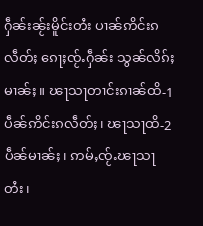ႁဵၼ်းၼႂ်းမိူင်းတႆး ပၢၼ်ဢိင်းၵလဵတ်ႈ ၵေႃႈၸႂ်ႉႁဵၼ်း သွၼ်လိၵ်ႈမၢၼ်ႈ။ ၽႃသႃတၢင်းၵၢၼ်ထိ-1 ပဵၼ်ဢိင်းၵလဵတ်ႈ၊ ၽႃသႃထိ-2 ပဵၼ်မၢၼ်ႈ၊ ဢမ်ႇၸႂ်ႉၽႃသႃတႆး၊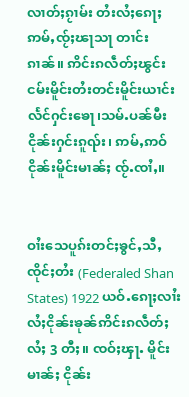လၢတ်ႈၵႂၢမ်း တႆးလႆႈၵေႃႈ ဢမ်ႇၸႂ်ႈၽႃသႃ တၢင်းၵၢၼ်။ ဢိင်းၵလဵတ်ႈၽွင်းငမ်းမိူင်းတႆးတင်းမိူင်းယၢင်းလႅင်ႁင်းၶေႃ၊သမ်ႉပၼ်မီး ငိုၼ်းႁင်းၵူၺ်း၊ ဢမ်ႇဢဝ်ငိုၼ်းမိူင်းမၢၼ်ႈ ၸႂ်ႉၸၢႆႇ။


ဝၢႆးသေပူၵ်းတင်ႈၶွင်ႇသီႇၸိုင်ႈတႆး (Federaled Shan States) 1922 ယဝ်ႉၵေႃႈလၢႆးလႆႈငိုၼ်းၶုၼ်ဢိင်းၵလဵတ်ႈလႆႈ 3 တီႈ။ ၸဝ်ႈၾႃႉ မိူင်းမၢၼ်ႈ ငိုၼ်း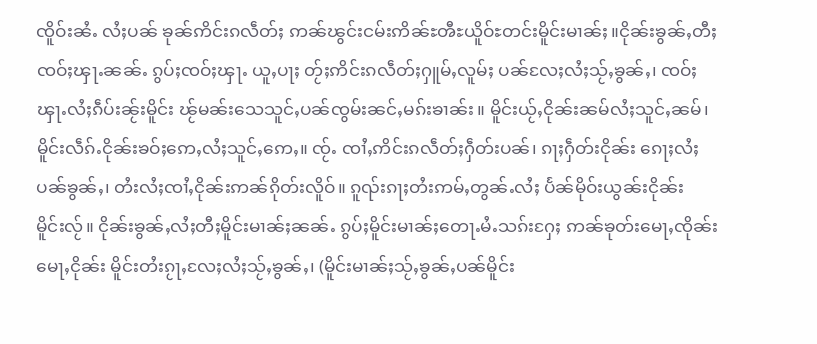ၸိူဝ်းၼႆႉ လႆႈပၼ် ၶုၼ်ဢိင်းၵလဵတ်ႈ ဢၼ်ၽွင်းငမ်းဢိၼ်ႊၻီႊယိူဝ်ႊတင်းမိူင်းမၢၼ်ႈ။ငိုၼ်းၶွၼ်ႇတီႈ ၸဝ်ႈၾႃႉၼၼ်ႉ ၵွပ်ႈၸဝ်ႈၾႃႉ ယူႇပႃႈ တႂ်ႈဢိင်းၵလဵတ်ႈႁူမ်ႇလူမ်ႈ ပၼ်လႄႈလႆႈသႂ်ႇၶွၼ်ႇ၊ ၸဝ်ႈၾႃႉလႆႈၵဵပ်းၼႂ်းမိူင်း ၽႂ်မၼ်းသေသူင်ႇပၼ်ၸွမ်းၼင်ႇမၵ်းၶၢၼ်း။ မိူင်းယႂ်ႇငိုၼ်းၼမ်လႆႈသူင်ႇၼမ်၊ မိူင်းလဵၵ်ႉငိုၼ်းၶဝ်ႈဢေႇလႆႈသူင်ႇဢေႇ။ ၸႂ်ႉ ၸၢႆႇဢိင်းၵလဵတ်ႈႁဵတ်းပၼ်၊ ၵႃႈႁဵတ်းငိုၼ်း ၵေႃႈလႆႈပၼ်ၶွၼ်ႇ၊ တႆးလႆႈၸၢႆႇငိုၼ်းဢၼ်ၵိုတ်းလိူဝ်။ ၵူၺ်းၵႃႈတႆးဢမ်ႇတွၼ်ႉလႆႈ ပႅၼ်မိုဝ်းယွၼ်းငိုၼ်းမိူင်းလႂ်။ ငိုၼ်းၶွၼ်ႇလႆႈတီႈမိူင်းမၢၼ်ႈၼၼ်ႉ ၵွပ်ႈမိူင်းမၢၼ်ႈတေႃႉမႆႉသၵ်းႁႄႈ ဢၼ်ၶုတ်းမေႃႇၸိုၼ်းမေႃႇငိုၼ်း မိူင်းတႆးၵႂႃႇလႄႈလႆႈသႂ်ႇၶွၼ်ႇ၊ (မိူင်းမၢၼ်ႈသႂ်ႇၶွၼ်ႇပၼ်မိူင်း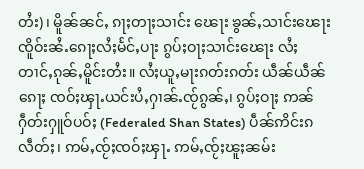တႆး)၊ မိူၼ်ၼင်ႇ ၵႃႈတႃႈသၢင်း ၽေႃး ၶွၼ်ႇသၢင်းၽေႃးၸိူဝ်းၼႆႉၵေႃႈလႆႈမႅင်ႇပႃး ၵွပ်ႈဝႃႈသၢင်းၽေႃး လႆႈတၢင်ႇၵုၼ်ႇမိူင်းတႆး။ လႆႈယူႇမႃးၵတ်းၵတ်း ယဵၼ်ယဵၼ် ၵေႃႈ ၸဝ်ႈၾႃႉယင်းပႆႇႁၢၼ်ႉၸႂ်ၵွၼ်ႇ၊ ၵွပ်ႈဝႃႈ ဢၼ်ႁဵတ်းႁူဝ်ပဝ်ႈ (Federaled Shan States) ပဵၼ်ဢိင်းၵလဵတ်ႈ၊ ဢမ်ႇၸႂ်ႈၸဝ်ႈၾႃႉ ဢမ်ႇၸႂ်ႈၽူႈၼမ်း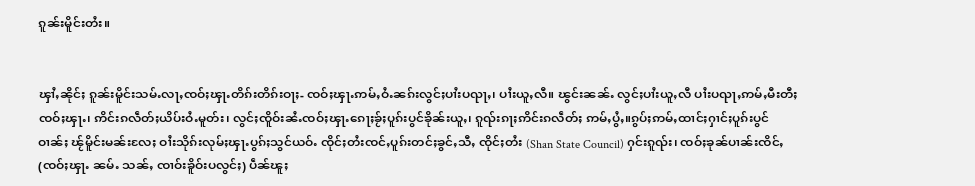ၵူၼ်းမိူင်းတႆး။


ၾၢႆႇၼိုင်ႈ ၵူၼ်းမိူင်းသမ်ႉလႃႇၸဝ်ႈၾႃႉတိၵ်းတိၵ်းဝႃႈ- ၸဝ်ႈၾႃႉဢမ်ႇဝႆႉၼၵ်းလွင်ႈပၢႆးပၺႃႇ၊ ပၢႆးယူႇလီ။ ၽွင်းၼၼ်ႉ လွင်ႈပၢႆးယူႇလီ ပၢႆးပၺႃႇဢမ်ႇမီးတီႈ ၸဝ်ႈၾႃႉ၊ ဢိင်းၵလဵတ်ႈယိပ်းဝႆႉမူတ်း၊ လွင်ႈၸိူဝ်းၼႆႉၸဝ်ႈၾႃႉၵေႃႈၶႂ်ႈပူၵ်းပွင်ၶိုၼ်းယူႇ၊ ၵူၺ်းၵႃႈဢိင်းၵလဵတ်ႈ ဢမ်ႇပွႆႇ။ၵွပ်ႈဢမ်ႇထၢင်ႈႁၢင်ႈပူၵ်းပွင်ဝၢၼ်ႈ ၽႂ်မိူင်းမၼ်းလႄႈ ဝၢႆးသိုၵ်းလုမ်ႈၾႃႉပွၵ်ႈသွင်ယဝ်ႉ ၸိုင်ႈတႆးၸင်ႇပူၵ်းတင်ႈၶွင်ႇသီႇ ၸိုင်ႈတႆး (Shan State Council) ႁင်းၵူၺ်း၊ ၸဝ်ႈၶုၼ်ပၢၼ်းၸိင်ႇ (ၸဝ်ႈၾႃႉ ၼမ်ႉ သၼ်ႇ ၸၢဝ်းၶိူဝ်းပလွင်ႈ) ပဵၼ်ၽူႈ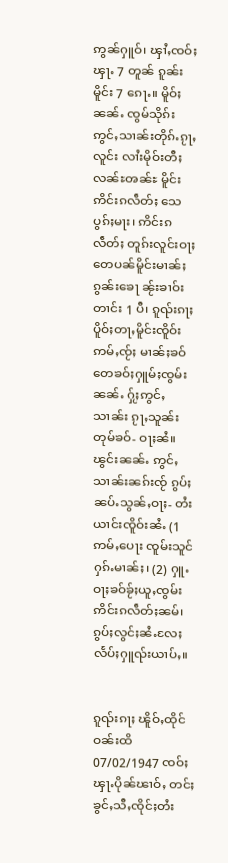ဢွၼ်ႁူဝ်၊ ၾၢႆႇၸဝ်ႈၾႃႉ 7 တူၼ် ၵူၼ်းမိူင်း 7 ၵေႃႉ။ မိူဝ်ႈၼၼ်ႉ ၸွမ်သိုၵ်းဢွင်ႇသၢၼ်းတိုၵ်ႉၵႂႃႇ လူင်း လၢႆးမိုဝ်းတီႈ လၼ်ႊၻၼ်ႊ မိူင်းဢိင်းၵလဵတ်ႈ သေပွၵ်ႈမႃး၊ ဢိင်းၵလဵတ်ႈ တူၵ်းလူင်းဝႃႈ တေပၼ်မိူင်းမၢၼ်ႈ ၵွၼ်းၶေႃ ၼႂ်းၶၢဝ်းတၢင်း 1 ပီ၊ ၵူၺ်းၵႃႈ ပိူဝ်ႈတႃႇမိူင်းၸိူဝ်းဢမ်ႇၸႂ်ႈ မၢၼ်ႈၶဝ် တေၶဝ်ႈႁူမ်ႈၸွမ်းၼၼ်ႉ ႁႂ်ႈဢွင်ႇသၢၼ်း ၵႂႃႇသူၼ်း တုမ်ၶဝ်- ဝႃႈၼႆ။ ၽွင်းၼၼ်ႉ ဢွင်ႇသၢၼ်းၼၵ်းၸႂ် ၵွပ်ႈၼပ်ႉသွၼ်ႇဝႃႈ- တႆး ယၢင်းၸိူဝ်းၼႆႉ (1ဢမ်ႇပေႃး ၸူမ်းသူင် ႁၵ်ႉမၢၼ်ႈ၊ (2) ႁူႉဝႃႈၶဝ်ၶႂ်ႈယူႇၸွမ်းဢိင်းၵလဵတ်ႈၼမ်၊ ၵွပ်ႈလွင်ႈၼႆႉလႄႈလႅပ်ႈႁူၺ်းယၢပ်ႇ။


ၵူၺ်းၵႃႈ ၽိူဝ်ႇထိုင်ဝၼ်းထိ 07/02/1947 ၸဝ်ႈၾႃႉပိုၼ်ၽၢဝ်ႇ တင်ႈၶွင်ႇသီႇၸိုင်ႈတႆး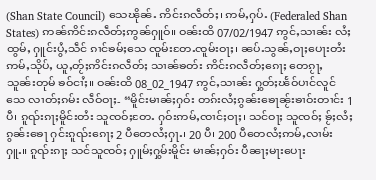(Shan State Council) သေၽိုၼ်ႉ ဢိင်းၵလဵတ်ႈ၊ ဢမ်ႇႁပ်ႉ (Federaled Shan States) ဢၼ်ဢိင်းၵလဵတ်ႈဢွၼ်ႁူဝ်။ ဝၼ်းထိ 07/02/1947 ဢွင်ႇသၢၼ်း လႆႈထွမ်ႇ ႁူင်းပွႆႇသဵင် ၵၢင်ၶမ်ႈသေ ၸူမ်းတႄႉၸူမ်းဝႃႈ၊ ၼပ်ႉသွၼ်ႇဝႃႈပေႃးတႆးဢမ်ႇသိုပ်ႇ ယူႇတႂ်ႈဢိင်းၵလဵတ်ႈ သၢၼ်ၶတ်း ဢိင်းၵလဵတ်ႈၵေႃႈ တေၵႂႃႇ သူၼ်းတုမ် ၶဝ်ငၢႆႈ။ ဝၼ်းထိ 08_02_1947 ဢွင်ႇသၢၼ်း ႁွတ်ႈၽႅဝ်ပၢင်လူင်သေ လၢတ်ႈၵမ်း လဵဝ်ဝႃႈ- “မိူင်းမၢၼ်ႈႁဝ်း တၵ်းလႆႈၵွၼ်းၶေႃၼႂ်းၶၢဝ်းတၢင်း 1 ပီ၊ ၵူၺ်းၵႃႈမိူင်းတႆး သူၸဝ်ႈတႄႉ ႁဝ်းဢမ်ႇၸၢင်ႈဝႃႈ၊ သင်ဝႃႈ သူၸဝ်ႈ ၶႂ်ႈလႆႈၵွၼ်းၶေႃ ႁင်းၵူၺ်းၵေႃႈ 2 ပီတေလႆႈႁႃႉ၊ 20 ပီ၊ 200 ပီတေလႆႈဢမ်ႇလၢမ်းႁူႉ။ ၵူၺ်းၵႃႈ သင်သူၸဝ်ႈ ႁူမ်ႈႁွမ်းမိူင်း မၢၼ်ႈႁဝ်း ပီၼႃႈမႃးပေႃး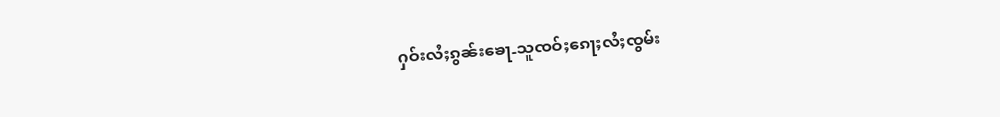ႁဝ်းလႆႈၵွၼ်းၶေႃ-သူၸဝ်ႈၵေႃႈလႆႈၸွမ်း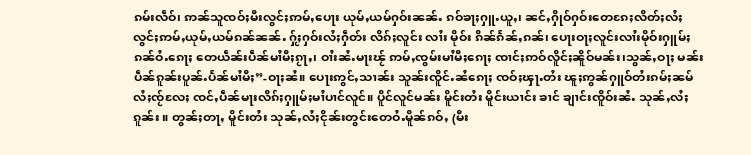ၵမ်းလဵဝ်၊ ဢၼ်သူၸဝ်ႈမီးလွင်ႈဢမ်ႇပေႃး ယုမ်ႇယမ်ႁဝ်းၼၼ်ႉ ၵဝ်ၶႃႈႁူႉယူႇ၊ ၼင်ႇႁိုဝ်ႁဝ်းတေၵႄႈလိတ်ႈလႆႈလွင်ႈဢမ်ႇယုမ်ႇယမ်ၵၼ်ၼၼ်ႉ ႁႂ်ႈႁဝ်းလႆႈႁဵတ်း လိၵ်ႈလူင်း လၢႆး မိုဝ်း ၵိၼ်ၵႅၼ်ႇၵၼ်၊ ပေႃးဝႃႈလူင်းလၢႆးမိုဝ်းႁူမ်ႈၵၼ်ဝႆႉၵေႃႈ တေယဵၼ်းပဵၼ်မၢႆမီႈၵႂႃႇ၊ ဝၢႆးၼႆႉမႃးၽႂ် ဢမ်ႇၸွမ်းမၢႆမီႈၵေႃႈ ၸၢင်ႈဢဝ်လိူင်ႈၼိူဝ်မၼ်း၊သွၼ်ႇဝႃႈ မၼ်းပဵၼ်ၵူၼ်းပူၼ်ႉပႅၼ်မၢႆမီႈ”-ဝႃႈၼႆ။ ပေႃးဢွင်ႇသၢၼ်း သူၼ်းၸိူင်ႉၼႆၵေႃႈ ၸဝ်ႈၾႃႉတႆး ၽူႈဢွၼ်ႁူဝ်တႆးၵမ်ႈၼမ်လႆႈၸႂ်လႄႈ ၸင်ႇပဵၼ်မႃးလိၵ်ႈႁူမ်ႈမၢႆပၢင်လူင်။ ပိူင်လူင်မၼ်း မိူင်းတႆး မိူင်းယၢင်း ၶၢင် ၶျၢင်းၸိူဝ်းၼႆႉ သုၼ်ႇလႆႈၵူၼ်း ။ တွၼ်ႈတႃႇ မိူင်းတႆး သုၼ်ႇလႆႈငိုၼ်းတွင်းတေဝႆႉမိူၼ်ၵဝ်ႇ (မီး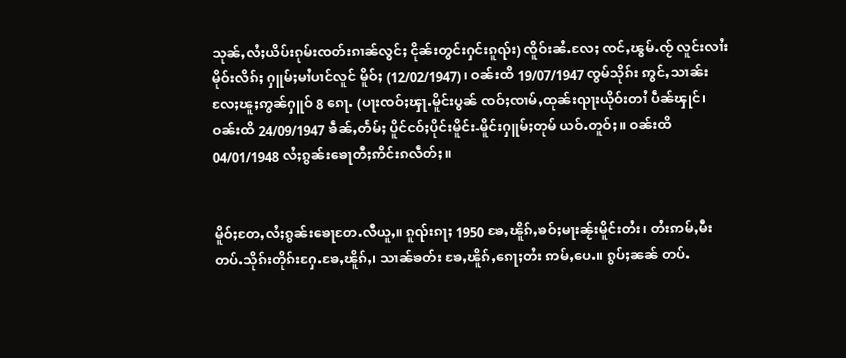သုၼ်ႇလႆႈယိပ်းၵုမ်းၸတ်းၵၢၼ်လွင်ႈ ငိုၼ်းတွင်းႁင်းၵူၺ်း) ၸိူဝ်းၼႆႉလႄႈ ၸင်ႇၽွမ်ႉၸႂ် လူင်းလၢႆးမိုဝ်းလိၵ်ႈ ႁူမ်ႈမၢႆပၢင်လူင် မိူဝ်ႈ (12/02/1947)၊ ဝၼ်းထိ 19/07/1947 ၸွမ်သိုၵ်း ဢွင်ႇသၢၼ်းလႄႈၽူႈဢွၼ်ႁူဝ် 8 ၵေႃႉ (ပႃးၸဝ်ႈၾႃႉမိူင်းပွၼ် ၸဝ်ႈၸၢမ်ႇထုၼ်းၺႃးယိုဝ်းတၢႆ ပဵၼ်ၾုင်၊ ဝၼ်းထိ 24/09/1947 ၶဵၼ်ႇတႅမ်ႈ ပိူင်ငဝ်ႈပိုင်းမိူင်း-မိူင်းႁူမ်ႈတုမ် ယဝ်ႉတူဝ်ႈ။ ဝၼ်းထိ 04/01/1948 လႆႈၵွၼ်းၶေႃတီႈဢိင်းၵလဵတ်ႈ။


မိူဝ်ႈတႄႇလႆႈၵွၼ်းၶေႃတႄႉလီယူႇ။ ၵူၺ်းၵႃႈ 1950 ၶႄႇၽိူၵ်ႇၶဝ်ႈမႃးၼႂ်းမိူင်းတႆး၊ တႆးဢမ်ႇမီးတပ်ႉသိုၵ်းတိုၵ်းႁႄႉၶႄႇၽိူၵ်ႇ၊ သၢၼ်ၶတ်း ၶႄႇၽိူၵ်ႇၵေႃႈတႆး ဢမ်ႇပေႉ။ ၵွပ်ႈၼၼ် တပ်ႉ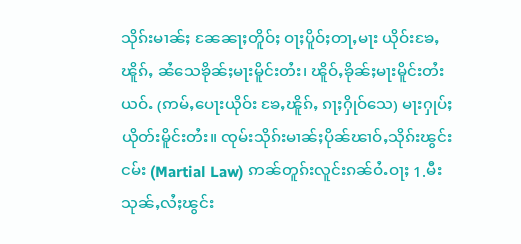သိုၵ်းမၢၼ်ႈ ၼႄၼႃႈတိူဝ်ႈ ဝႃႈပိူဝ်ႈတႃႇမႃး ယိုဝ်းၶႄႇၽိူၵ်ႇ ၼႆသေၶိုၼ်ႈမႃးမိူင်းတႆး၊ ၽိူဝ်ႇၶိုၼ်ႈမႃးမိူင်းတႆးယဝ်ႉ (ဢမ်ႇပေႃးယိုဝ်း ၶႄႇၽိူၵ်ႇ ၵႃႈႁိုဝ်သေ) မႃးႁုပ်ႈယိုတ်းမိူင်းတႆး။ ၸုမ်းသိုၵ်းမၢၼ်ႈပိုၼ်ၽၢဝ်ႇသိုၵ်းၽွင်းငမ်း (Martial Law) ဢၼ်တူၵ်းလူင်းၵၼ်ဝႆႉဝႃႈ 1.မီးသုၼ်ႇလႆႈၽွင်း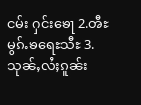ငမ်း ႁင်းၶေႃ 2.ၻီႊမွၵ်ႉၶရေႊသီႊ 3.သုၼ်ႇလႆႈၵူၼ်း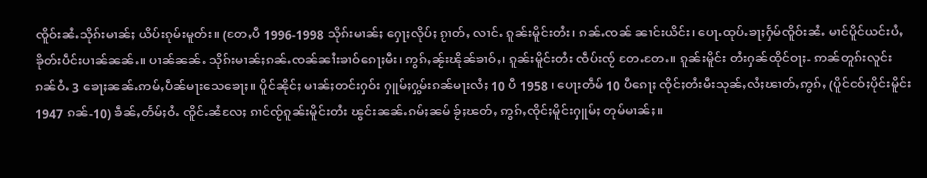ၸိူဝ်းၼႆႉသိုၵ်းမၢၼ်ႈ ယိပ်းၵုမ်းမူတ်း။ (တႄႇပီ 1996-1998 သိုၵ်းမၢၼ်ႈ ႁေႃႈလိုပ်ႈ ၵႂၢတ်ႇ လၢင်ႉ ၵူၼ်းမိူင်းတႆး၊ ၵၼ်ႉၸၼ် ၼၢင်းယိင်း၊ ပေႃႉထုပ်ႉၶႃႈႁႅမ်ၸိူဝ်းၼႆႉ မၢင်ပိူင်ယင်းပႆႇၶိုတ်းပဵင်းပၢၼ်ၼၼ်ႉ။ ပၢၼ်ၼၼ်ႉ သိုၵ်းမၢၼ်ႈၵၼ်ႉၸၼ်ၼၢႆးၶၢဝ်ၵေႃႈမီး၊ ဢွၵ်ႇၼႂ်းၽိုၼ်ၶၢဝ်ႇ၊ ၵူၼ်းမိူင်းတႆး ၸဵပ်းၸႂ် တႄႉတႄႉ။ ၵူၼ်းမိူင်း တႆးႁၼ်ထိုင်ဝႃႈ- ဢၼ်တူၵ်းလူင်းၵၼ်ဝႆႉ 3 ၶေႃႈၼၼ်ႉဢမ်ႇပဵၼ်မႃးသေၶေႃႈ။ ပိူင်ၼိုင်ႈ မၢၼ်ႈတင်းႁဝ်း ႁူမ်ႈႁွမ်းၵၼ်မႃးလႆႈ 10 ပီ 1958 ၊ ပေႃးတဵမ် 10 ပီၵေႃႈ ၸိုင်ႈတႆးမီးသုၼ်ႇလႆႈၽၢတ်ႇဢွၵ်ႇ (ပိူင်ငဝ်ႈပိုင်းမိူင်း 1947 ၵၼ်-10) ၶဵၼ်ႇတႅမ်ႈဝႆႉ ၸိူင်ႉၼႆလႄႈ ၵၢင်ၸႂ်ၵူၼ်းမိူင်းတႆး ၽွင်းၼၼ်ႉၵမ်ႈၼမ် ၶႂ်ႈၽတ်ႇ ဢွၵ်ႇၸိုင်ႈမိူင်းႁူမ်ႈ တုမ်မၢၼ်ႈ။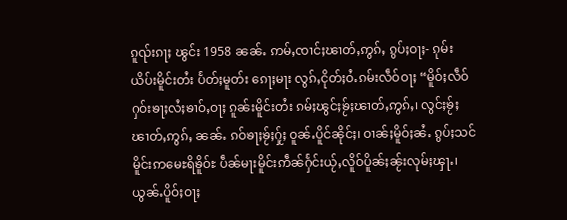ၵူၺ်းၵႃႈ ၽွင်း 1958 ၼၼ်ႉ ဢမ်ႇၸၢင်ႈၽၢတ်ႇဢွၵ်ႇ ၵွပ်ႈဝႃႈ- ၵုမ်းယိပ်းမိူင်းတႆး ပႅတ်ႈမူတ်း ၵေႃႈမႃး လွၵ်ႇငိုတ်ႈဝႆႉၵမ်းလဵဝ်ဝႃႈ “မိူဝ်ႈလဵဝ် ႁဝ်းၶႃႈလႆႈၶၢဝ်ႇဝႃႈ ၵူၼ်းမိူင်းတႆး ၵမ်ႈၽွင်ႈၶႂ်ႈၽၢတ်ႇဢွၵ်ႇ၊ လွင်ႈၶႂ်ႈ ၽၢတ်ႇဢွၵ်ႇ ၼၼ်ႉ ၵဝ်ၶႃႈၶႂ်ႈႁႂ်ႈ ဝူၼ်ႉပိူင်ၼိုင်ႈ၊ ဝၢၼ်ႈမိူဝ်ႈၼႆႉ ၵွပ်ႈသင်မိူင်းဢမေႊရိၶိူဝ်ႊ ပဵၼ်မႃးမိူင်းဢဵၼ်ႁႅင်းယႂ်ႇလိူဝ်ပိူၼ်ႈၼႂ်းလုမ်ႈၾႃႉ၊ ယွၼ်ႉပိူဝ်ႈဝႃႈ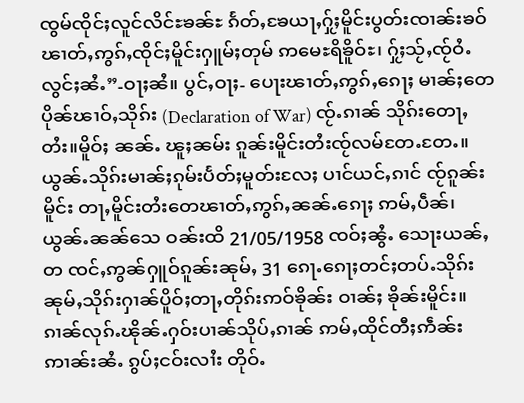ၸွမ်ၸိုင်ႈလူင်လိင်ႊၶၼ်ႊ ၵႅတ်ႇၶႄယႃႇႁႂ်ႈမိူင်းပွတ်းၸၢၼ်းၶဝ်ၽၢတ်ႇဢွၵ်ႇၸိုင်ႈမိူင်းႁူမ်ႈတုမ် ဢမေႊရိၶိူဝ်ႊ၊ ႁႂ်ႈသႂ်ႇၸႂ်ဝႆႉလွင်ႈၼႆႉ”-ဝႃႈၼႆ။ ပွင်ႇဝႃႈ- ပေႃးၽၢတ်ႇဢွၵ်ႇၵေႃႈ မၢၼ်ႈတေပိုၼ်ၽၢဝ်ႇသိုၵ်း (Declaration of War) ၸႂ်ႉၵၢၼ် သိုၵ်းတေႃႇတႆး။မိူဝ်ႈ ၼၼ်ႉ ၽူႈၼမ်း ၵူၼ်းမိူင်းတႆးၸႂ်လမ်တႄႉတႄႉ။ ယွၼ်ႉသိုၵ်းမၢၼ်ႈၵုမ်းပႅတ်ႈမူတ်းလႄႈ ပၢင်ယင်ႇၵၢင် ၸႂ်ၵူၼ်းမိူင်း တႃႇမိူင်းတႆးတေၽၢတ်ႇဢွၵ်ႇၼၼ်ႉၵေႃႈ ဢမ်ႇပဵၼ်၊ ယွၼ်ႉၼၼ်သေ ဝၼ်းထိ 21/05/1958 ၸဝ်ႈၼွႆႉ သေႃးယၼ်ႇတ ၸင်ႇဢွၼ်ႁူဝ်ၵူၼ်းၼုမ်ႇ 31 ၵေႃႉၵေႃႈတင်ႈတပ်ႉသိုၵ်းၼုမ်ႇသိုၵ်းႁၢၼ်ပိူဝ်ႈတႃႇတိုၵ်းဢဝ်ၶိုၼ်း ဝၢၼ်ႈ ၶိုၼ်းမိူင်း။
ၵၢၼ်လုၵ်ႉၽိုၼ်ႉႁဝ်းပၢၼ်သိုပ်ႇၵၢၼ် ဢမ်ႇထိုင်တီႈဢဵၼ်းဢၢၼ်းၼႆႉ ၵွပ်ႈငဝ်းလၢႆး တိုဝ်ႉ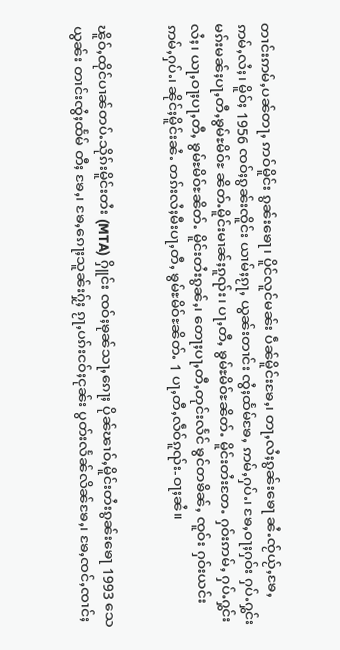တၢင်းဢမ်ႇပၼ်တႃႇ ဢဝ်မိူင်း ၵွၼ်းၶေႃ၊ ပိူင်လူင်မၼ်း ပဵၼ်မိူင်းၶႄႇ၊ တႃႇလႆႈၵွၼ်းၶေႃ ၼႆႉၸႂ်ယႂ်ႇၶႄႇ ဢမ်ႇလႆႈ၊ မိူဝ်ႈ 1956 ၸဝ်ႈၵွၼ်းၸိူင်း ယၢမ်ႈၵႂႃႇ ယွၼ်းတၢင်း ၸွႆႈထႅမ်ၶႄႇ ဢမ်ႇႁပ်ႉ၊ ၶႄႇဝႃႈႁဝ်း ႁပ်ႉႁွင်းမၵ်းမၼ်ႈပႃႇတီႇၶွမ်ႊမိဝ်ႊ ၼိတ်ႉမိူင်းမၢၼ်ႈၵူၺ်း၊ ပႃႇတီႇ ၶွမ်ႊမိဝ်ႊၼိတ်ႉ မိူင်းတႆးတႄႉ ႁဝ်းဢမ်ႇ ႁပ်ႉႁွင်းလႆႈ၊ ယႃႇဝႃႈပႃႇတီႇ ၶွမ်ႊမိဝ်ႊၼိတ်ႉ မိူင်းတႆးၵွၼ်ႇ၊ တေႃႈပႃႇတီႇတုင်းလႅင် ၶွင်တၶိၼ်ႇ ၸူဝ်း ႁဝ်းယင်းဢမ်ႇႁပ်ႉ၊ ၼိုင်ႈမိူင်းၼႆႉ တၵ်းလႆႈမီးပႃႇတီႇ ၶွမ်ႊမိဝ်ႊၼိတ်ႉ 1 ပႃႇတီႇလဵဝ်ၵူၺ်း-ဝႃႈၼႆ။


ၽိူဝ်ႇထိုင်ပၢၼ်တပ်ႉသိုၵ်းမိူင်းတႆး (MTA) ႁိူင်း ၸဝ်ႈၶုၼ်သႃႇၵေႃႈ ပိုၼ်ၽၢဝ်ႇမိူင်းတႆးၵွၼ်းၶေႃ 1993 သေယွၼ်း တၢင်းၸွႆႈထႅမ် တီႈ ၶႄႇ၊ ၶႄႇၵေႃႈသူၼ်းႁႂ်ႈ ၵႂႃႇပၵ်းငဝ်ႈငုၼ်း ပွတ်းလႅၼ်လိၼ်ၶႄႇ၊ ၶႄႇၸင်ႇၸၢင်ႈ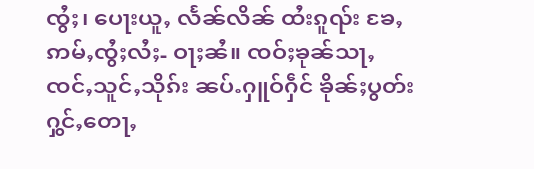ၸွႆႈ၊ ပေႃးယူႇ လႅၼ်လိၼ် ထႆးၵူၺ်း ၶႄႇဢမ်ႇၸွႆႈလႆႈ- ဝႃႈၼႆ။ ၸဝ်ႈၶုၼ်သႃႇ ၸင်ႇသူင်ႇသိုၵ်း ၼပ်ႉႁူဝ်ႁဵင် ၶိုၼ်ႈပွတ်းႁွင်ႇတေႃႇ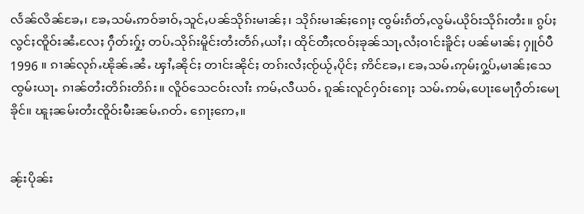လႅၼ်လိၼ်ၶႄႇ၊ ၶႄႇသမ်ႉဢဝ်ၶၢဝ်ႇသူင်ႇပၼ်သိုၵ်းမၢၼ်ႈ၊ သိုၵ်းမၢၼ်ႈၵေႃႈ ၸွမ်းၵႅတ်ႇလွမ်ႉယိုဝ်းသိုၵ်းတႆး။ ၵွပ်ႈလွင်ႈၸိူဝ်းၼႆႉလႄႈ ႁဵတ်းႁႂ်ႈ တပ်ႉသိုၵ်းမိူင်းတႆးတႅၵ်ႇယၢႆႈ၊ ထိုင်တီႈၸဝ်ႈၶုၼ်သႃႇလႆႈဝၢင်းၶိူင်ႈ ပၼ်မၢၼ်ႈ ႁူဝ်ပီ 1996 ။ ၵၢၼ်လုၵ်ႉၽိုၼ်ႉၼႆႉ ၾၢႆႇၼိုင်ႈ တၢင်းၼိုင်ႈ တၵ်းလႆႈၸႂ်ယႂ်ႇပိုင်ႈ ဢိင်ၶႄႇ၊ ၶႄႇသမ်ႉဢုမ်ႈႁွပ်ႇမၢၼ်ႈသေ ၸွမ်းယႃႉ ၵၢၼ်တႆးတိၵ်းတိၵ်း။ လိူဝ်သေငဝ်းလၢႆး ဢမ်ႇလီယဝ်ႉ ၵူၼ်းလူင်ႁဝ်းၵေႃႈ သမ်ႉဢမ်ႇပေႃးမေႃႁဵတ်းမေႃၶိုင်။ ၽူႈၼမ်းတႆးၸိူဝ်းမီးၼမ်ႉၵတ်ႉ ၵေႃႈဢေႇ။


ၼႂ်းပိုၼ်း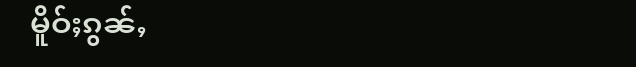မိူဝ်ႈၵွၼ်ႇ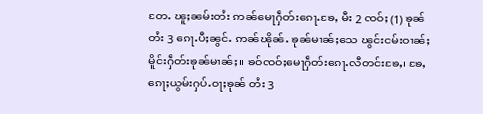တႄႉ ၽူႈၼမ်းတႆး ဢၼ်မေႃႁဵတ်းၵေႃႉၶႄႇ မီး 2 ၸဝ်ႈ (1) ၶုၼ်တႆး 3 ၵေႃႉပီႈၼွင်ႉ ဢၼ်ၽိုၼ်ႉ ၶုၼ်မၢၼ်ႈသေ ၽွင်းငမ်းဝၢၼ်ႈမိူင်းႁဵတ်းၶုၼ်မၢၼ်ႈ။ ၶဝ်ၸဝ်ႈမေႃႁဵတ်းၵေႃႉလီတင်းၶႄႇ၊ ၶႄႇၵေႃႈယွမ်းႁပ်ႉဝႃႈၶုၼ် တႆး 3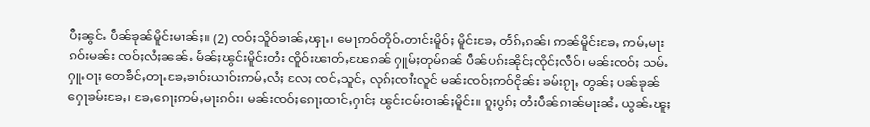ပီႈၼွင်ႉ ပဵၼ်ၶုၼ်မိူင်းမၢၼ်ႈ။ (2) ၸဝ်ႈသိူဝ်ၶၢၼ်ႇၾႃႉ၊ မေႃဢဝ်တိုဝ်ႉတၢင်းမိူဝ်ႈ မိူင်းၶႄႇ တႅၵ်ႇၵၼ်၊ ဢၼ်မိူင်းၶႄႇ ဢမ်ႇမႃး ၵဝ်းမၼ်း ၸဝ်ႈလႆႈၼၼ်ႉ မႅၼ်ႈၽွင်းမိူင်းတႆး ၸိူဝ်းၽၢတ်ႇၽႄၵၼ် ႁူမ်ႈတုမ်ၵၼ် ပဵၼ်ပၵ်းၼိုင်ႈၸိုင်ႈလဵဝ်၊ မၼ်းၸဝ်ႈ သမ်ႉႁူႉဝႃႈ တေၶဵင်ႇတႃႉၶႄႇၶၢဝ်းယၢဝ်းဢမ်ႇလႆႈ လႄႈ ၸင်ႇသူင်ႇ လုၵ်ႈၸၢႆးလူင် မၼ်းၸဝ်ႈဢဝ်ငိုၼ်း ၶမ်းၵႂႃႇ တွၼ်ႈ ပၼ်ၶုၼ်ႁေႃၶမ်းၶႄႇ၊ ၶႄႇၵေႃႈဢမ်ႇမႃးၵဝ်း၊ မၼ်းၸဝ်ႈၵေႃႈထၢင်ႇႁၢင်ႈ ၽွင်းငမ်းဝၢၼ်ႈမိူင်း။ ၵူႈပွၵ်ႈ တႆးပဵၼ်ၵၢၼ်မႃးၼႆႉ ယွၼ်ႉၽူႈ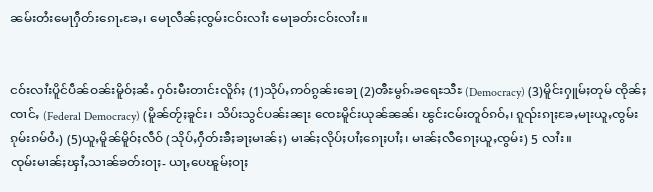ၼမ်းတႆးမေႃႁဵတ်းၵေႃႉၶႄႇ၊ မေႃလဵၼ်ႈၸွမ်းငဝ်းလၢႆး မေႃၶတ်းငဝ်းလၢႆး။


ငဝ်းလၢႆးပိူင်ပဵၼ်ဝၼ်းမိူဝ်ႈၼႆႉ ႁဝ်းမီးတၢင်းလိူၵ်ႈ (1)သိုပ်ႇဢဝ်ၵွၼ်းၶေႃ (2)ၻီႊမွၵ်ႉၶရေႊသီႊ (Democracy) (3)မိူင်းႁူမ်ႈတုမ် ၸိုၼ်ႈၸၢင်ႇ (Federal Democracy) (မိူၼ်တႂ်ႈၶူင်း၊ သိပ်းသွင်ပၼ်းၼႃး ၸေႊမိူင်းယုၼ်ၼၼ်၊ ၽွင်းငမ်းတူဝ်ၵဝ်ႇ၊ ၵူၺ်းၵႃႈၶႄႇမႃးယူႇၸွမ်းၵုမ်းၵမ်ဝႆႉ) (5)ယူႇမိူၼ်မိူဝ်ႈလဵဝ် (သိုပ်ႇႁဵတ်းၶီႈၶႃႈမၢၼ်ႈ) မၢၼ်ႈလိုပ်ႈပၢႆႈၵေႃႈပၢႆႈ၊ မၢၼ်ႈလီၵေႃႈယူႇၸွမ်း) 5 လၢႆး။
ၸုမ်းမၢၼ်ႈၾၢႆႇသၢၼ်ၶတ်းဝႃႈ- ယႃႇပေၽူမ်ႈဝႃႈ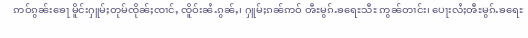ဢဝ်ၵွၼ်းၶေႃ မိူင်းႁူမ်ႈတုမ်ၸိုၼ်ႈၸၢင်ႇ ၸိူဝ်းၼႆႉၵွၼ်ႇ၊ ႁူမ်ႈၵၼ်ဢဝ် ၻီႊမွၵ်ႉၶရေႊသီႊ ဢွၼ်တၢင်း၊ ပေႃးလႆႈၻီႊမွၵ်ႉၶရေႊ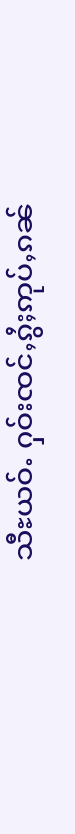သီႊယဝ်ႉ ႁဝ်းၸင်ႇၵွႆႈဢုပ်ႇၵၼ်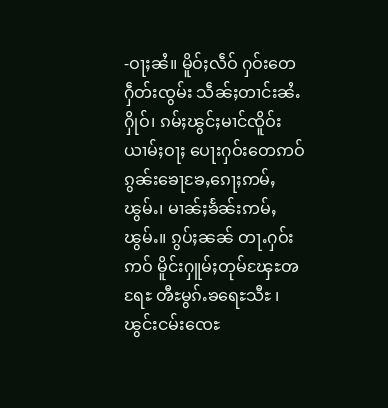-ဝႃႈၼႆ။ မိူဝ်ႈလဵဝ် ႁဝ်းတေႁဵတ်းၸွမ်း သဵၼ်ႈတၢင်းၼႆႉႁိုဝ်၊ ၵမ်ႈၽွင်ႈမၢင်ၸိူဝ်းယၢမ်ႈဝႃႈ ပေႃးႁဝ်းတေဢဝ် ၵွၼ်းၶေႃၶႄႇၵေႃႈဢမ်ႇၽွမ်ႉ၊ မၢၼ်ႈၶႅၼ်းဢမ်ႇၽွမ်ႉ။ ၵွပ်ႈၼၼ် တႃႉႁဝ်းဢဝ် မိူင်းႁူမ်ႈတုမ်ၾႄႊၻရႄႊ ၻီႊမွၵ်ႉၶရေႊသီႊ ၊ ၽွင်းငမ်းၸေႊ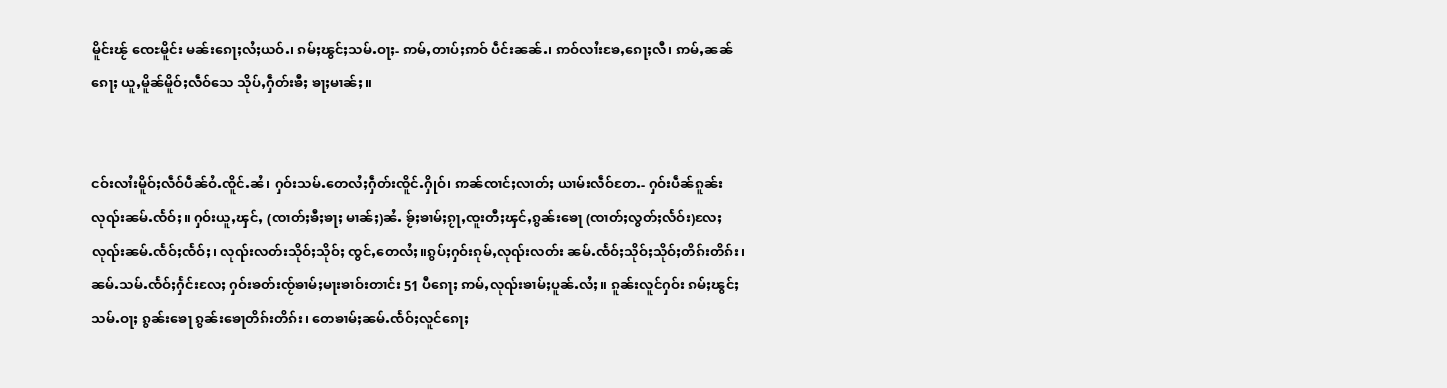မိူင်းၽႂ် ၸေႊမိူင်း မၼ်းၵေႃႈလႆႈယဝ်ႉ၊ ၵမ်ႈၽွင်ႈသမ်ႉဝႃႈ- ဢမ်ႇတၢပ်ႈဢဝ် ပဵင်းၼၼ်ႉ၊ ဢဝ်လၢႆးၶႄႇၵေႃႈလီ၊ ဢမ်ႇၼၼ်ၵေႃႈ ယူႇမိူၼ်မိူဝ်ႈလဵဝ်သေ သိုပ်ႇႁဵတ်းၶီႈ ၶႃႈမၢၼ်ႈ။


ငဝ်းလၢႆးမိူဝ်ႈလဵဝ်ပဵၼ်ဝႆႉၸိူင်ႉၼႆ၊ ႁဝ်းသမ်ႉတေလႆႈႁဵတ်းၸိူင်ႉႁိုဝ်၊ ဢၼ်ၸၢင်ႈလၢတ်ႈ ယၢမ်းလဵဝ်တႄႉ- ႁဝ်းပဵၼ်ၵူၼ်း လုၺ်းၼမ်ႉၸႅဝ်ႈ။ ႁဝ်းယူႇၾင်ႇ (ၸၢတ်ႈၶီႈၶႃႈ မၢၼ်ႈ)ၼႆႉ ၶႂ်ႈၶၢမ်ႈၵႂႃႇၸူးတီႈၾင်ႇၵွၼ်းၶေႃ (ၸၢတ်ႈလွတ်ႈလႅဝ်း)လႄႈ လုၺ်းၼမ်ႉၸႅဝ်ႈၸႅဝ်ႈ၊ လုၺ်းလတ်းသိုဝ်ႈသိုဝ်ႈ ၸွင်ႇတေလႆႈ။ၵွပ်ႈႁဝ်းၵုမ်ႇလုၺ်းလတ်း ၼမ်ႉၸႅဝ်ႈသိုဝ်ႈသိုဝ်ႈတိၵ်းတိၵ်း၊ ၼမ်ႉသမ်ႉၸႅဝ်ႈႁႅင်းလႄႈ ႁဝ်းၶတ်းၸႂ်ၶၢမ်ႈမႃးၶၢဝ်းတၢင်း 51 ပီၵေႃႈ ဢမ်ႇလုၺ်းၶၢမ်ႈပူၼ်ႉလႆႈ။ ၵူၼ်းလူင်ႁဝ်း ၵမ်ႈၽွင်ႈ သမ်ႉဝႃႈ ၵွၼ်းၶေႃ ၵွၼ်းၶေႃတိၵ်းတိၵ်း၊ တေၶၢမ်ႈၼမ်ႉၸႅဝ်ႈလူင်ၵေႃႈ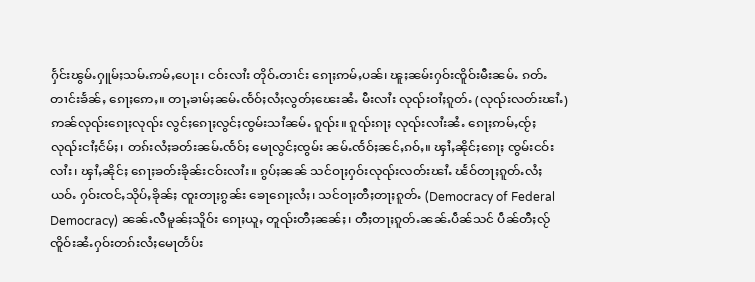ႁႅင်းၽွမ်ႉႁူမ်ႈသမ်ႉဢမ်ႇပေႃး၊ ငဝ်းလၢႆး တိုဝ်ႉတၢင်း ၵေႃႈဢမ်ႇပၼ်၊ ၽူႈၼမ်းႁဝ်းၸိူဝ်းမီးၼမ်ႉ ၵတ်ႉတၢင်းၶႅၼ်ႇ ၵေႃႈဢေႇ။ တႃႇၶၢမ်ႈၼမ်ႉၸႅဝ်ႈလႆႈလွတ်ႈၽေးၼႆႉ မီးလၢႆး လုၺ်းဝၢႆႈၵူတ်ႉ (လုၺ်းလတ်းၽၢႆႉ) ဢၼ်လုၺ်းၵေႃႈလုၺ်း လွင်ႈၵေႃႈလွင်ႈၸွမ်းသၢႆၼမ်ႉ ၵူၺ်း။ ၵူၺ်းၵႃႈ လုၺ်းလၢႆးၼႆႉ ၵေႃႈဢမ်ႇၸႂ်ႈ လုၺ်းငၢႆႈငႅမ်ႈ၊ တၵ်းလႆႈၶတ်းၼမ်ႉၸႅဝ်ႈ မေႃလွင်ႈၸွမ်း ၼမ်ႉၸႅဝ်ႈၼင်ႇၵဝ်ႇ။ ၾၢႆႇၼိုင်ႈၵေႃႈ ၸွမ်းငဝ်းလၢႆး၊ ၾၢႆႇၼိုင်ႈ ၵေႃႈၶတ်းၶိုၼ်းငဝ်းလၢႆး။ ၵွပ်ႈၼၼ် သင်ဝႃႈႁဝ်းလုၺ်းလတ်းၽၢႆႉ ၽႅဝ်တႃႈၵူတ်ႉလႆႈယဝ်ႉ ႁဝ်းၸင်ႇသိုပ်ႇၶိုၼ်ႈ ၸူးတႃႈၵွၼ်း ၶေႃၵေႃႈလႆႈ၊ သင်ဝႃႈတီႈတႃႈၵူတ်ႉ (Democracy of Federal Democracy) ၼၼ်ႉလီမူၼ်ႈသိူဝ်း ၵေႃႈယူႇ တူၺ်းတီႈၼၼ်ႈ၊ တီႈတႃႈၵူတ်ႉၼၼ်ႉပဵၼ်သင် ပဵၼ်တီႈလႂ် ၸိူဝ်းၼႆႉႁဝ်းတၵ်းလႆႈမေႃတႅပ်း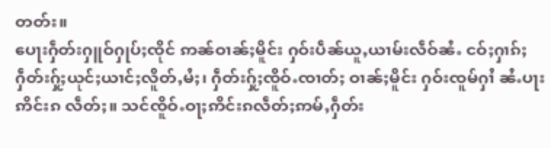တတ်း။
ပေႃးႁဵတ်းႁူဝ်ႁုပ်ႈၸိုင် ဢၼ်ဝၢၼ်ႈမိူင်း ႁဝ်းပဵၼ်ယူႇယၢမ်းလဵဝ်ၼႆႉ ငဝ်ႈႁၢၵ်ႈႁဵတ်းႁႂ်ႈယုင်ႈယၢင်ႈလိူတ်ႇမႆႈ၊ ႁဵတ်းႁႂ်ႈၸိူဝ်ႉၸၢတ်ႈ ဝၢၼ်ႈမိူင်း ႁဝ်းၸူမ်ႁၢႆ ၼႆႉပႃး ဢိင်းၵ လဵတ်ႈ။ သင်ၸိူဝ်ႉဝႃႈဢိင်းၵလဵတ်ႈဢမ်ႇႁဵတ်း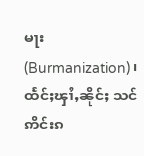မႃး (Burmanization)၊ ထႅင်ႈၾၢႆႇၼိုင်ႈ သင်ဢိင်းၵ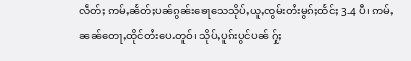လဵတ်ႈ ဢမ်ႇၼႅတ်ႈပၼ်ၵွၼ်းၶေႃသေသိုပ်ႇယူႇၸွမ်းတႆးမွၵ်ႈထႅင်ႈ 3-4 ပီ၊ ဢမ်ႇၼၼ်တေႃႇထိုင်တႆးပေႉတူဝ်၊ သိုပ်ႇပူၵ်းပွင်ပၼ် ႁႂ်ႈ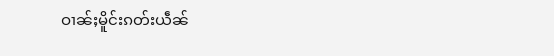ဝၢၼ်ႈမိူင်းၵတ်းယဵၼ်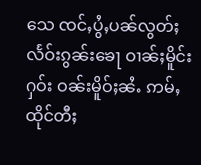သေ ၸင်ႇပွႆႇပၼ်လွတ်ႈလႅဝ်းၵွၼ်းၶေႃ ဝၢၼ်ႈမိူင်းႁဝ်း ဝၼ်းမိူဝ်ႈၼႆႉ ဢမ်ႇထိုင်တီႈ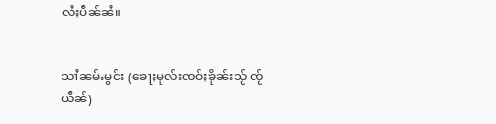လႆႈပဵၼ်ၼႆ။


သၢႆၼမ်ႉမွင်း (ၶေႃႈမုလ်းၸဝ်ႈၶိုၼ်းသႂ် ၸႂ်ယဵၼ်)